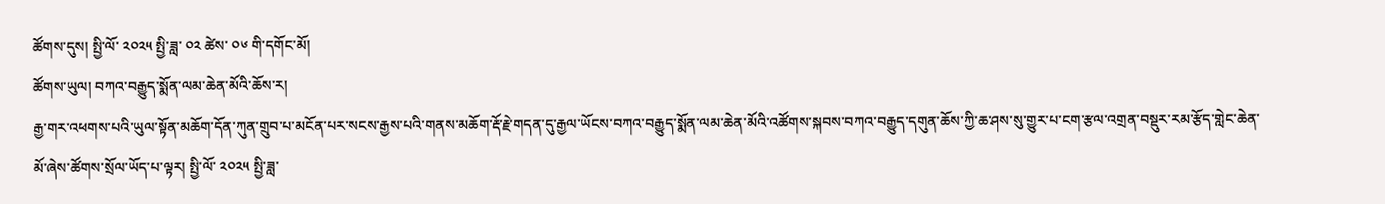ཚོགས་དུས། སྤྱི་ལོ་ ༢༠༢༥ སྤྱི་ཟླ་ ༠༢ ཚེས་ ༠༦ གི་དགོང་མོ།
ཚོགས་ཡུལ། བཀའ་བརྒྱུད་སྨོན་ལམ་ཆེན་མོའི་ཆོས་ར།
རྒྱ་གར་འཕགས་པའི་ཡུལ་སྟོན་མཆོག་དོན་ཀུན་གྲུབ་པ་མངོན་པར་སངས་རྒྱས་པའི་གནས་མཆོག་རྡོ་རྗེ་གདན་དུ་རྒྱལ་ཡོངས་བཀའ་བརྒྱུད་སྨོན་ལམ་ཆེན་མོའི་འཚོགས་སྐབས་བཀའ་བརྒྱུད་དགུན་ཆོས་ཀྱི་ཆ་ཤས་སུ་གྱུར་པ་ངག་རྩལ་འགྲན་བསྡུར་རམ་རྩོད་གླེང་ཆེན་མོ་ཞེས་ཚོགས་སྲོལ་ཡོད་པ་ལྟར། སྤྱི་ལོ་ ༢༠༢༥ སྤྱི་ཟླ་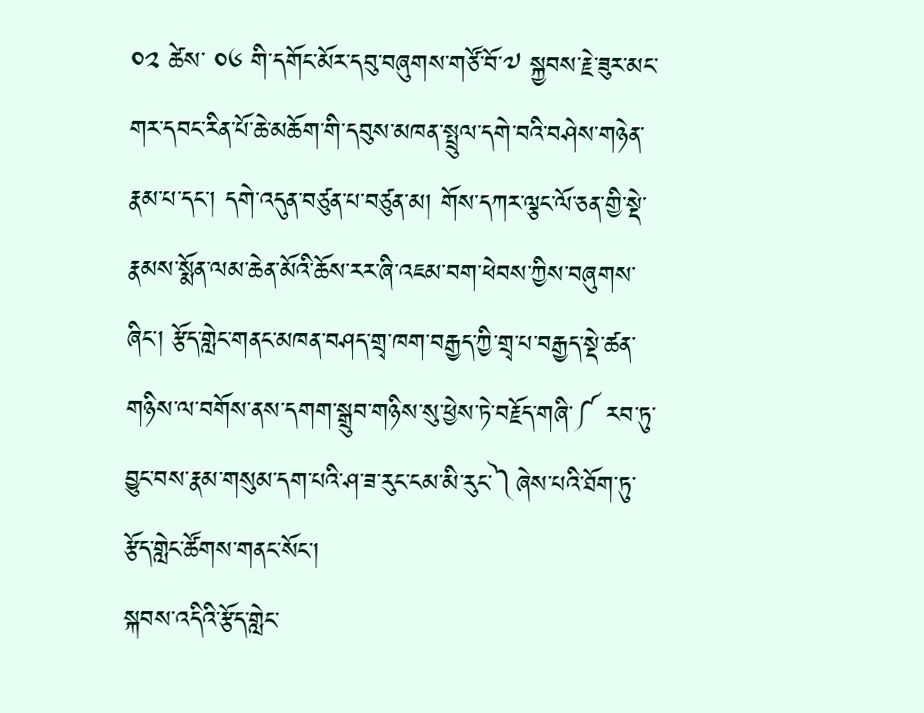༠༢ ཚེས་ ༠༦ གི་དགོང་མོར་དབུ་བཞུགས་གཙོ་བོ་༧ སྐྱབས་རྗེ་ཟུར་མང་གར་དབང་རིན་པོ་ཆེ་མཆོག་གི་དབུས་མཁན་སྤྲུལ་དགེ་བའི་བཤེས་གཉེན་རྣམ་པ་དང་། དགེ་འདུན་བཙུན་པ་བཙུན་མ། གོས་དཀར་ལྕང་ལོ་ཅན་གྱི་སྡེ་རྣམས་སྨོན་ལམ་ཆེན་མོའི་ཆོས་རར་ཞི་འཇམ་བག་ཕེབས་ཀྱིས་བཞུགས་ཞིང་། རྩོད་གླེང་གནང་མཁན་བཤད་གྲྭ་ཁག་བརྒྱད་ཀྱི་གྲྭ་པ་བརྒྱད་སྡེ་ཚན་གཉིས་ལ་བགོས་ནས་དགག་སྒྲུབ་གཉིས་སུ་ཕྱེས་ཏེ་བརྗོད་གཞི་༼ རབ་ཏུ་བྱུང་བས་རྣམ་གསུམ་དག་པའི་ཤ་ཟ་རུང་ངམ་མི་རུང་༽ཞེས་པའི་ཐོག་ཏུ་རྩོད་གླེང་ཚོགས་གནང་སོང་།
སྐབས་འདིའི་རྩོད་གླེང་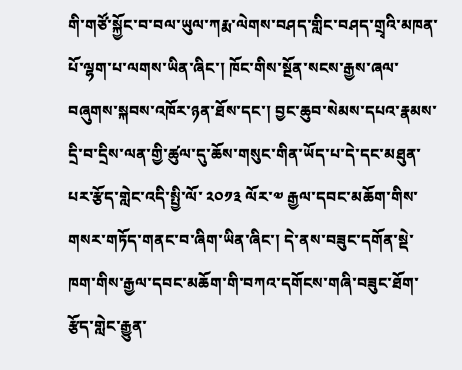གི་གཙོ་སྐྱོང་བ་བལ་ཡུལ་ཀརྨ་ལེགས་བཤད་གླིང་བཤད་གྲྭའི་མཁན་པོ་ལྷག་པ་ལགས་ཡིན་ཞིང་། ཁོང་གིས་སྔོན་སངས་རྒྱས་ཞལ་བཞུགས་སྐབས་འཁོར་ཉན་ཐོས་དང་། བྱང་ཆུབ་སེམས་དཔའ་རྣམས་དྲི་བ་དྲིས་ལན་གྱི་ཚུལ་དུ་ཆོས་གསུང་གིན་ཡོད་པ་དེ་དང་མཐུན་པར་རྩོད་གླེང་འདི་སྤྱི་ལོ་ ༢༠༡༣ ལོར་༧ རྒྱལ་དབང་མཆོག་གིས་གསར་གཏོད་གནང་བ་ཞིག་ཡིན་ཞིང་། དེ་ནས་བཟུང་དགོན་སྡེ་ཁག་གིས་རྒྱལ་དབང་མཆོག་གི་བཀའ་དགོངས་གཞི་བཟུང་ཐོག་རྩོད་གླེང་རྒྱུན་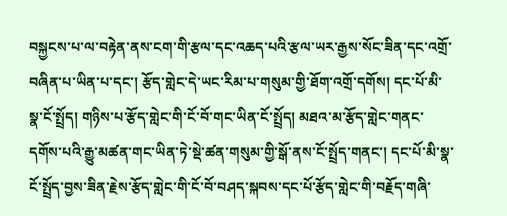བསྐྱངས་པ་ལ་བརྟེན་ནས་ངག་གི་རྩལ་དང་འཆད་པའི་རྩལ་ཡར་རྒྱས་སོང་ཟིན་དང་འགྲོ་བཞིན་པ་ཡིན་པ་དང་། རྩོད་གླེང་དེ་ཡང་རིམ་པ་གསུམ་གྱི་ཐོག་འགྲོ་དགོས། དང་པོ་མི་སྣ་ངོ་སྤྲོད། གཉིས་པ་རྩོད་གླེང་གི་ངོ་བོ་གང་ཡིན་ངོ་སྤྲོད། མཐའ་མ་རྩོད་གླེང་གནང་དགོས་པའི་རྒྱུ་མཚན་གང་ཡིན་ཏེ་སྡེ་ཚན་གསུམ་གྱི་སྒོ་ནས་ངོ་སྤྲོད་གནང་། དང་པོ་མི་སྣ་ངོ་སྤྲོད་བྱས་ཟིན་རྗེས་རྩོད་གླེང་གི་ངོ་བོ་བཤད་སྐབས་དང་པོ་རྩོད་གླེང་གི་བརྗོད་གཞི་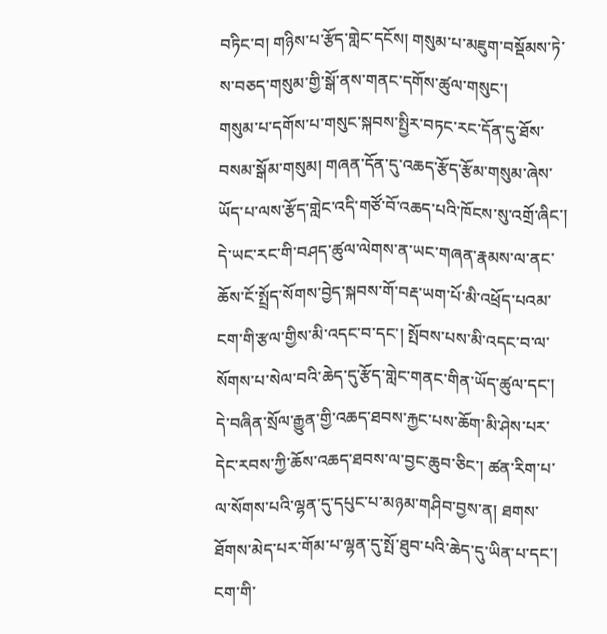བཏིང་བ། གཉིས་པ་རྩོད་གླེང་དངོས། གསུམ་པ་མཇུག་བསྡོམས་ཏེ་ས་བཅད་གསུམ་གྱི་སྒོ་ནས་གནང་དགོས་ཚུལ་གསུང་།
གསུམ་པ་དགོས་པ་གསུང་སྐབས་སྤྱིར་བཏང་རང་དོན་དུ་ཐོས་བསམ་སྒོམ་གསུམ། གཞན་དོན་དུ་འཆད་རྩོད་རྩོམ་གསུམ་ཞེས་ཡོད་པ་ལས་རྩོད་གླེང་འདི་གཙོ་བོ་འཆད་པའི་ཁོངས་སུ་འགྲོ་ཞིང་། དེ་ཡང་རང་གི་བཤད་ཚུལ་ལེགས་ན་ཡང་གཞན་རྣམས་ལ་ནང་ཆོས་ངོ་སྤྲོད་སོགས་བྱེད་སྐབས་གོ་བརྡ་ཡག་པོ་མི་འཕྲོད་པའམ་ངག་གི་རྩལ་གྱིས་མི་འདང་བ་དང་། སྤོབས་པས་མི་འདང་བ་ལ་སོགས་པ་སེལ་བའི་ཆེད་དུ་རྩོད་གླེང་གནང་གིན་ཡོད་ཚུལ་དང་། དེ་བཞིན་སྲོལ་རྒྱུན་གྱི་འཆད་ཐབས་རྐྱང་པས་ཆོག་མི་ཤེས་པར་དེང་རབས་ཀྱི་ཆོས་འཆད་ཐབས་ལ་བྱང་ཆུབ་ཅིང་། ཚན་རིག་པ་ལ་སོགས་པའི་ལྷན་དུ་དཔུང་པ་མཉམ་གཤིབ་བྱས་ན། ཐགས་ཐོགས་མེད་པར་གོམ་པ་ལྷན་དུ་སྤོ་ཐུབ་པའི་ཆེད་དུ་ཡིན་པ་དང་། ངག་གི་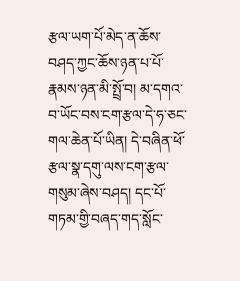རྩལ་ཡག་པོ་མེད་ན་ཆོས་བཤད་ཀྱང་ཆོས་ཉན་པ་པོ་རྣམས་ཉན་མི་སྤྲོ་བ། མ་དགའ་བ་ཡོང་བས་ངག་རྩལ་དེ་ཧ་ཅང་གལ་ཆེན་པོ་ཡིན། དེ་བཞིན་ཕོ་རྩལ་སྣ་དགུ་ལས་ངག་རྩལ་གསུམ་ཞེས་བཤད། དང་པོ་གཏམ་གྱི་བཞད་གད་སློང་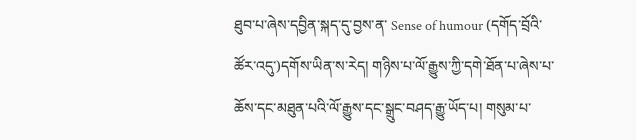ཐུབ་པ་ཞེས་དབྱིན་སྐད་དུ་བྱས་ན་ Sense of humour (དགོད་བྲོའི་ཚོར་འདུ་)དགོས་ཡིན་ས་རེད། གཉིས་པ་ལོ་རྒྱུས་ཀྱི་དགེ་ཐོན་པ་ཞེས་པ་ཆོས་དང་མཐུན་པའི་ལོ་རྒྱུས་དང་སྒྲུང་བཤད་རྒྱུ་ཡོད་པ། གསུམ་པ་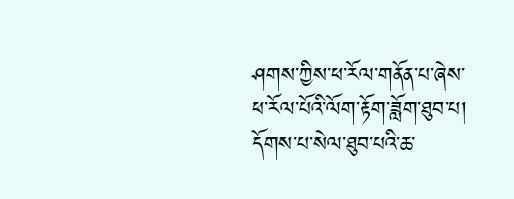ཤགས་ཀྱིས་ཕ་རོལ་གནོན་པ་ཞེས་ཕ་རོལ་པོའི་ལོག་རྟོག་ཟློག་ཐུབ་པ། དོགས་པ་སེལ་ཐུབ་པའི་ཆ་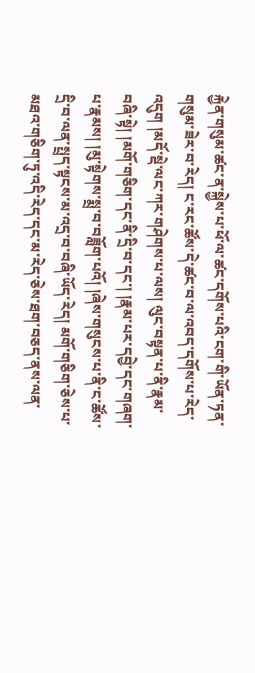རྐྱེན་གསུམ་ཚང་ན་སྐྱེས་པ་ཕོ་ལ་ཚང་དགོས་པའི་ངག་གི་ཡོན་ཏན་གསུམ་ཟེར་བ་རེད། ང་རང་ཚོས་དེ་ཚང་བ་ལ་འབད་དགོས་པ་རེད་འདུག །མདོ་སྡེ་ལང་ཀར་གཤེགས་པ་ལས། ལུང་བསྟན་པ་ནི་རྣམ་བཞི་སྟེ། །མགོ་གཅིག་དང་ནི་དྲི་བ་དང་། །རྣམ་པར་དབྱེ་དང་གཞག་པ་རྣམས། །མུ་སྟེགས་སྨྲ་བ་བཟློག་པའོ། །ཞེས་གསུངས་པ་ནི་ང་ཚོས་དྲི་བ་ལན་སྤྲད་སྟངས་མ་འདྲ་བ་བཞི་ཡོད་རེད། མགོ་གཅིག་ཅེས་པ་མཐའ་གཅིག་ཏུ་འདི་རེད་དང་མ་རེད་ཅེས་ཐག་བཅད་ནས་ལན་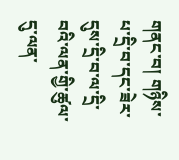གནང་བ། གཉིས་པ་དྲི་བ་དང་ཟེར་དུས་དྲི་བ་ལ་དྲི་བའི་ལན་གྱི་ཚུལ་དུ་ལན་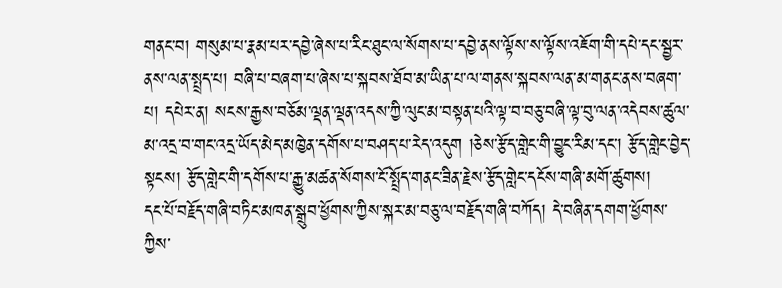གནང་བ། གསུམ་པ་རྣམ་པར་དབྱེ་ཞེས་པ་རིང་ཐུང་ལ་སོགས་པ་དབྱེ་ནས་ལྟོས་ས་ལྟོས་འཇོག་གི་དཔེ་དང་སྦྱར་ནས་ལན་སྤྲད་པ། བཞི་པ་བཞག་པ་ཞེས་པ་སྐབས་ཐོབ་མ་ཡིན་པ་ལ་གནས་སྐབས་ལན་མ་གནང་ནས་བཞག་པ། དཔེར་ན། སངས་རྒྱས་བཅོམ་ལྡན་ལྡན་འདས་ཀྱི་ལུང་མ་བསྟན་པའི་ལྟ་བ་བཅུ་བཞི་ལྟ་བུ་ལན་འདེབས་ཚུལ་མ་འདྲ་བ་གང་འདྲ་ཡོད་མེད་མཁྱེན་དགོས་པ་བཤད་པ་རེད་འདུག །ཅེས་རྩོད་གླེང་གི་བྱུང་རིམ་དང་། རྩོད་གླེང་བྱེད་སྟངས། རྩོད་གླེང་གི་དགོས་པ་རྒྱུ་མཚན་སོགས་ངོ་སྤྲོད་གནང་ཟིན་རྗེས་རྩོད་གླེང་དངོས་གཞི་མགོ་ཚུགས།
དང་པོ་བརྗོད་གཞི་བཏིང་མཁན་སྒྲུབ་ཕྱོགས་ཀྱིས་སྐར་མ་བཅུ་ལ་བརྗོད་གཞི་བཀོད། དེ་བཞིན་དགག་ཕྱོགས་ཀྱིས་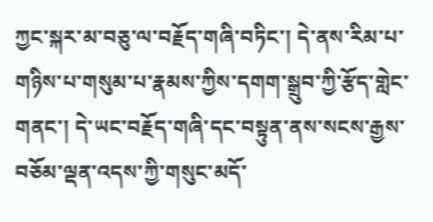ཀྱང་སྐར་མ་བཅུ་ལ་བརྗོད་གཞི་བཏིང་། དེ་ནས་རིམ་པ་གཉིས་པ་གསུམ་པ་རྣམས་ཀྱིས་དགག་སྒྲུབ་ཀྱི་རྩོད་གླེང་གནང་། དེ་ཡང་བརྗོད་གཞི་དང་བསྟུན་ནས་སངས་རྒྱས་བཅོམ་ལྡན་འདས་ཀྱི་གསུང་མདོ་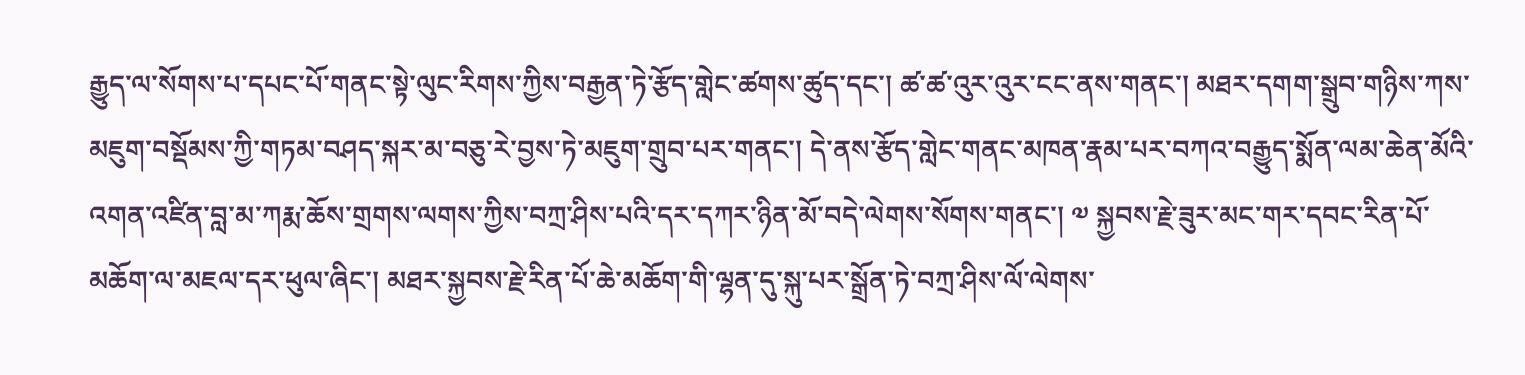རྒྱུད་ལ་སོགས་པ་དཔང་པོ་གནང་སྟེ་ལུང་རིགས་ཀྱིས་བརྒྱན་ཏེ་རྩོད་གླེང་ཚགས་ཚུད་དང་། ཚ་ཚ་འུར་འུར་ངང་ནས་གནང་། མཐར་དགག་སྒྲུབ་གཉིས་ཀས་མཇུག་བསྡོམས་ཀྱི་གཏམ་བཤད་སྐར་མ་བཅུ་རེ་བྱས་ཏེ་མཇུག་གྲུབ་པར་གནང་། དེ་ནས་རྩོད་གླེང་གནང་མཁན་རྣམ་པར་བཀའ་བརྒྱུད་སྨོན་ལམ་ཆེན་མོའི་འགན་འཛིན་བླ་མ་ཀརྨ་ཆོས་གྲགས་ལགས་ཀྱིས་བཀྲ་ཤིས་པའི་དར་དཀར་ཉིན་མོ་བདེ་ལེགས་སོགས་གནང་། ༧ སྐྱབས་རྗེ་ཟུར་མང་གར་དབང་རིན་པོ་མཆོག་ལ་མཇལ་དར་ཕུལ་ཞིང་། མཐར་སྐྱབས་རྗེ་རིན་པོ་ཆེ་མཆོག་གི་ལྷན་དུ་སྐུ་པར་སྒྲོན་ཏེ་བཀྲ་ཤིས་ལོ་ལེགས་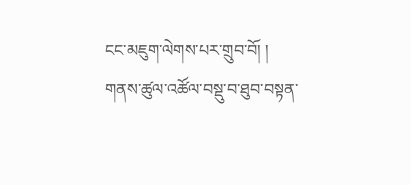ངང་མཇུག་ལེགས་པར་གྲུབ་བོ། །
གནས་ཚུལ་འཚོལ་བསྡུ་བ་ཐུབ་བསྟན་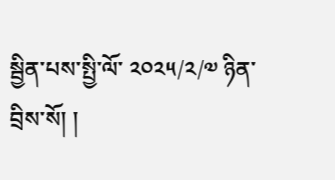སྦྱིན་པས་སྤྱི་ལོ་ ༢༠༢༥/༢/༧ ཉིན་བྲིས་སོ། །